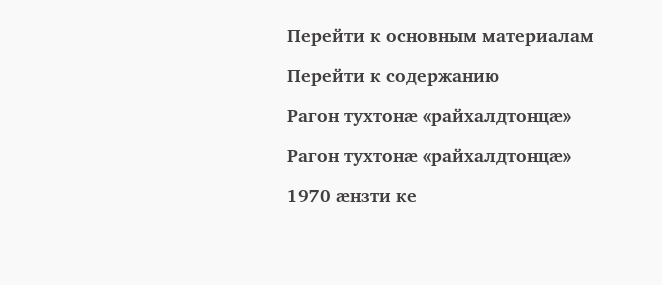Перейти к основным материалам

Перейти к содержанию

Рагон тухтонӕ «райхалдтонцӕ»

Рагон тухтонӕ «райхалдтонцӕ»

1970 ӕнзти ке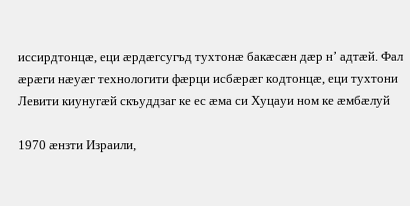иссирдтонцӕ, еци ӕрдӕгсугъд тухтонӕ бакӕсӕн дӕр н’ адтӕй. Фал ӕрӕги нӕуӕг технологити фӕрци исбӕрӕг кодтонцӕ, еци тухтони Левити киунугӕй скъуддзаг ке ес ӕма си Хуцауи ном ке ӕмбӕлуй

1970 ӕнзти Израили,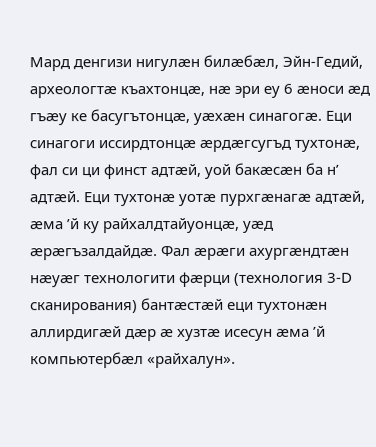Мард денгизи нигулӕн билӕбӕл, Эйн-Гедий, археологтӕ къахтонцӕ, нӕ эри еу 6 ӕноси ӕд гъӕу ке басугътонцӕ, уӕхӕн синагогӕ. Еци синагоги иссирдтонцӕ ӕрдӕгсугъд тухтонӕ, фал си ци финст адтӕй, уой бакӕсӕн ба н’ адтӕй. Еци тухтонӕ уотӕ пурхгӕнагӕ адтӕй, ӕма ’й ку райхалдтайуонцӕ, уӕд ӕрӕгъзалдайдӕ. Фал ӕрӕги ахургӕндтӕн нӕуӕг технологити фӕрци (технология 3-D сканирования) бантӕстӕй еци тухтонӕн аллирдигӕй дӕр ӕ хузтӕ исесун ӕма ’й компьютербӕл «райхалун».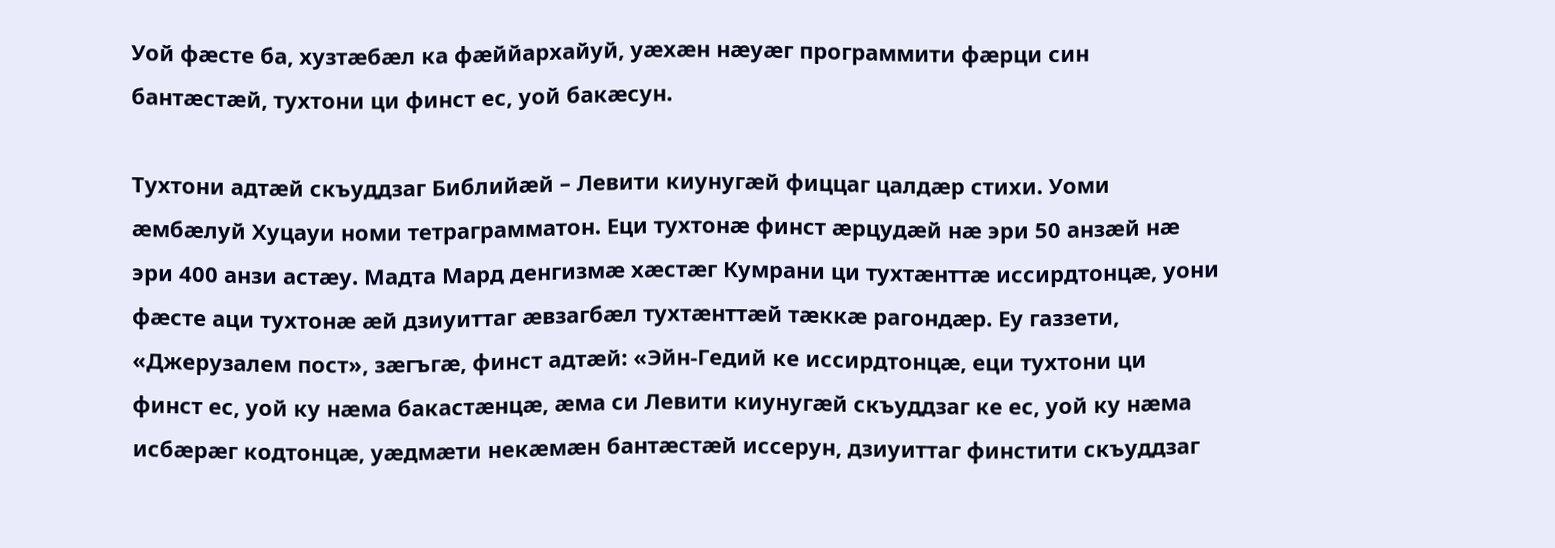Уой фӕсте ба, хузтӕбӕл ка фӕййархайуй, уӕхӕн нӕуӕг программити фӕрци син бантӕстӕй, тухтони ци финст ес, уой бакӕсун.

Тухтони адтӕй скъуддзаг Библийӕй – Левити киунугӕй фиццаг цалдӕр стихи. Уоми ӕмбӕлуй Хуцауи номи тетраграмматон. Еци тухтонӕ финст ӕрцудӕй нӕ эри 50 анзӕй нӕ эри 400 анзи астӕу. Мадта Мард денгизмӕ хӕстӕг Кумрани ци тухтӕнттӕ иссирдтонцӕ, уони фӕсте аци тухтонӕ ӕй дзиуиттаг ӕвзагбӕл тухтӕнттӕй тӕккӕ рагондӕр. Еу газзети, «Джерузалем пост», зӕгъгӕ, финст адтӕй: «Эйн-Гедий ке иссирдтонцӕ, еци тухтони ци финст ес, уой ку нӕма бакастӕнцӕ, ӕма си Левити киунугӕй скъуддзаг ке ес, уой ку нӕма исбӕрӕг кодтонцӕ, уӕдмӕти некӕмӕн бантӕстӕй иссерун, дзиуиттаг финстити скъуддзаг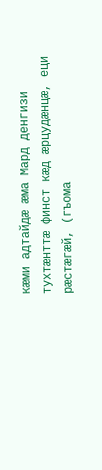кӕми адтайдӕ ӕма Мард денгизи тухтӕнттӕ финст кӕд ӕрцудӕнцӕ, еци рӕстӕгӕй, (гъома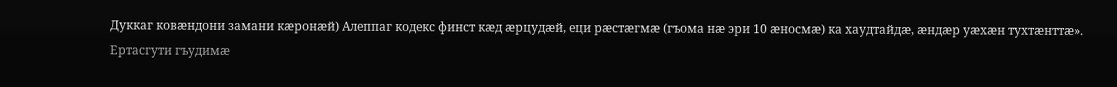Дуккаг ковӕндони замани кӕронӕй) Алеппаг кодекс финст кӕд ӕрцудӕй, еци рӕстӕгмӕ (гъома нӕ эри 10 ӕносмӕ) ка хаудтайдӕ, ӕндӕр уӕхӕн тухтӕнттӕ». Ертасгути гъудимӕ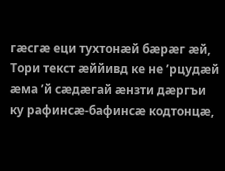гӕсгӕ еци тухтонӕй бӕрӕг ӕй, Тори текст ӕййивд ке не ’рцудӕй ӕма ’й сӕдӕгай ӕнзти дӕргъи ку рафинсӕ-бафинсӕ кодтонцӕ,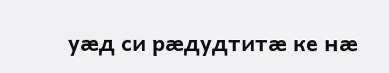уӕд си рӕдудтитӕ ке нӕ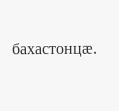бахастонцӕ.